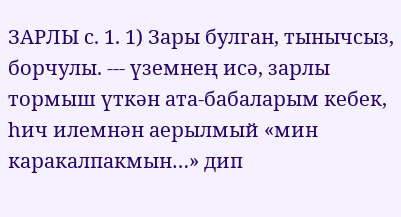ЗАРЛЫ с. 1. 1) Зары булган, тынычсыз, борчулы. --- үземнең исә, зарлы тормыш үткән ата-бабаларым кебек, һич илемнән аерылмый «мин каракалпакмын…» дип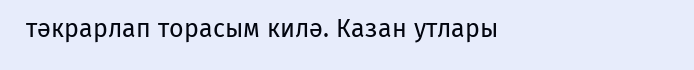тәкрарлап торасым килә. Казан утлары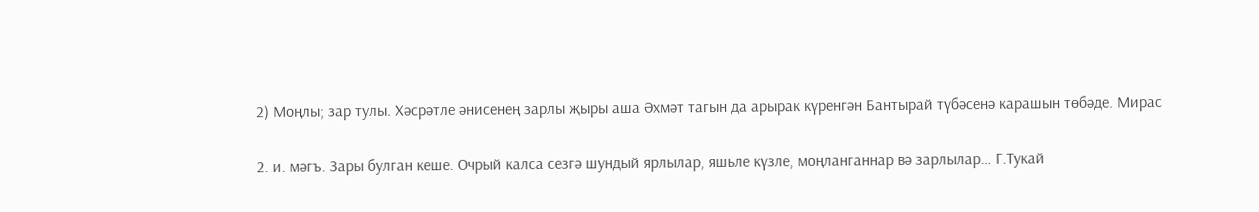2) Моңлы; зар тулы. Хәсрәтле әнисенең зарлы җыры аша Әхмәт тагын да арырак күренгән Бантырай түбәсенә карашын төбәде. Мирас

2. и. мәгъ. Зары булган кеше. Очрый калса сезгә шундый ярлылар, яшьле күзле, моңланганнар вә зарлылар… Г.Тукай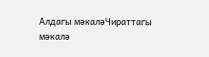Алдагы мәкаләЧираттагы мәкалә